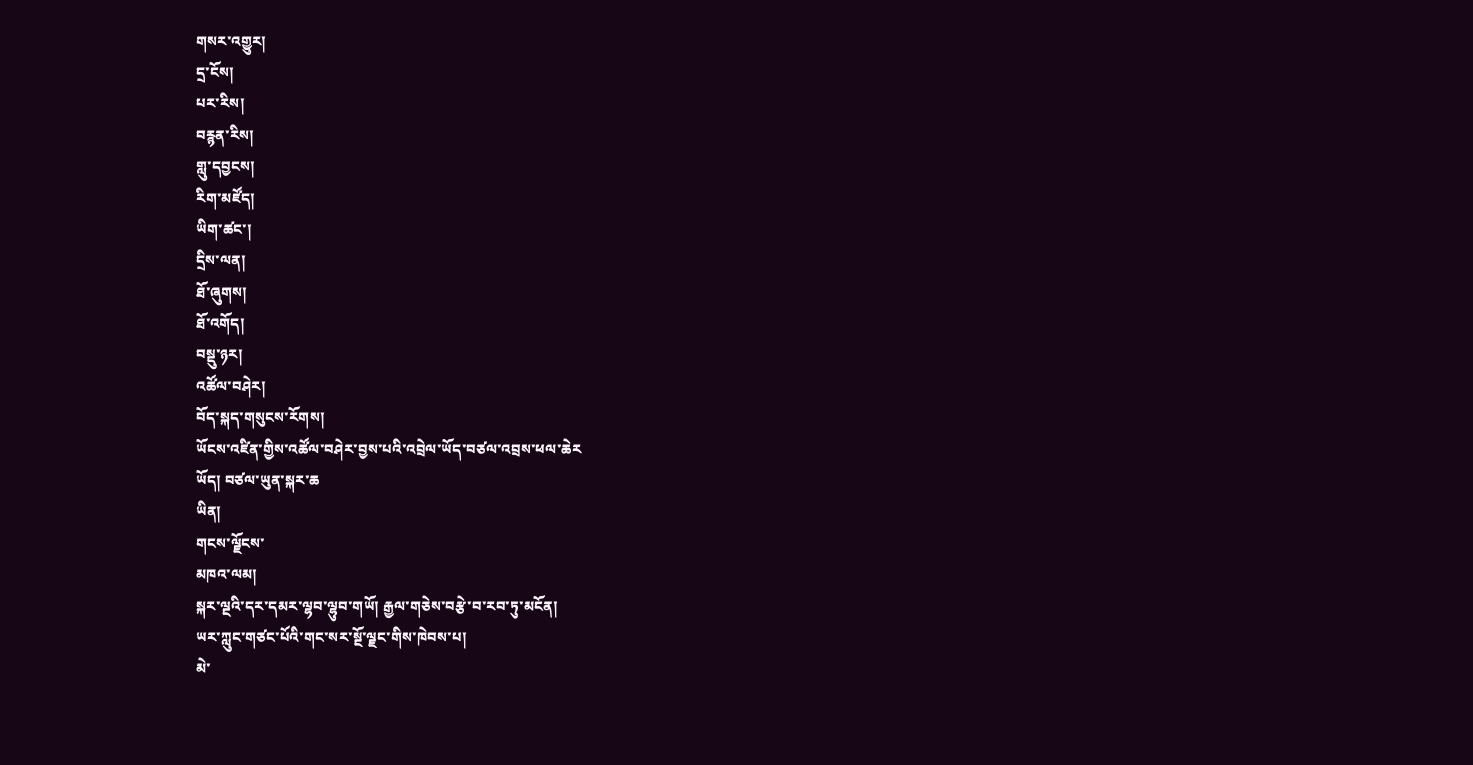གསར་འགྱུར།
དྲ་ངོས།
པར་རིས།
བརྙན་རིས།
གླུ་དབྱངས།
རིག་མཛོད།
ཡིག་ཚང་།
དྲིས་ལན།
ཐོ་ཞུགས།
ཐོ་འགོད།
བསྡུ་ཉར།
འཚོལ་བཤེར།
བོད་སྐད་གསུངས་རོགས།
ཡོངས་འཛིན་གྱིས་འཚོལ་བཤེར་བྱས་པའི་འབྲེལ་ཡོད་བཙལ་འབྲས་ཕལ་ཆེར
ཡོད། བཙལ་ཡུན་སྐར་ཆ
ཡིན།
གངས་ལྗོངས་
མཁའ་ལམ།
སྐར་ལྔའི་དར་དམར་ལྷབ་ལྷུབ་གཡོ། རྒྱལ་གཅེས་བརྩེ་བ་རབ་ཏུ་མངོན།
ཡར་ཀླུང་གཙང་པོའི་གང་སར་སྔོ་ལྗང་གིས་ཁེབས་པ།
མེ་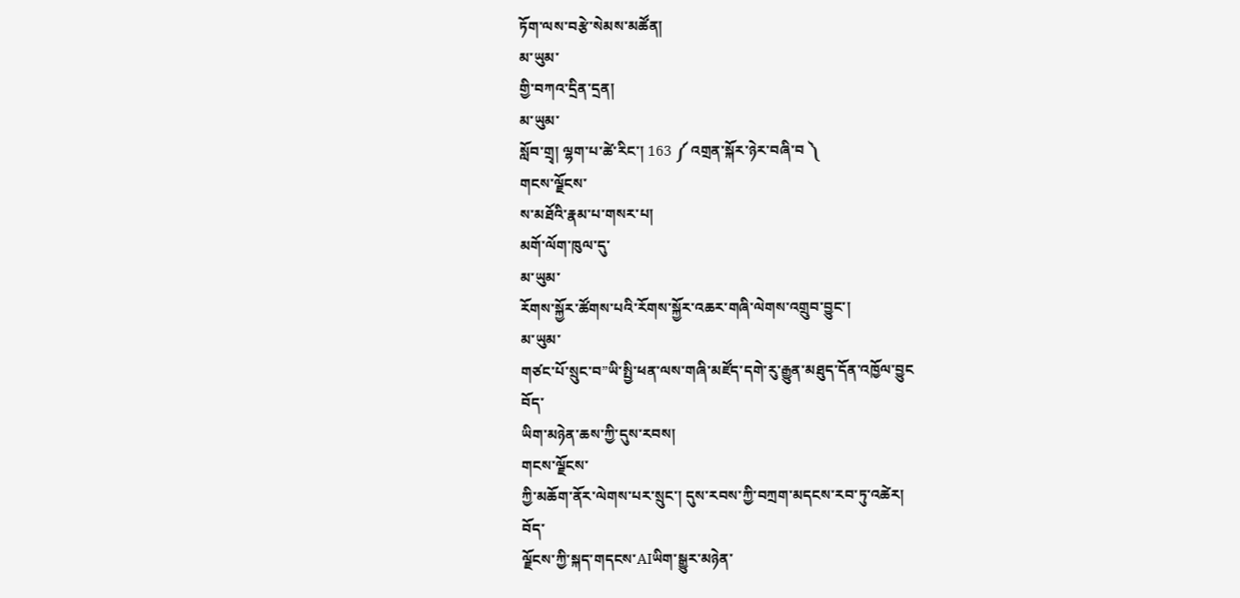ཏོག་ལས་བརྩེ་སེམས་མཚོན།
མ་ཡུམ་
གྱི་བཀའ་དྲིན་དྲན།
མ་ཡུམ་
སློབ་གྲྭ། ལྷག་པ་ཚེ་རིང་། 163 ༼ འགྲན་སྐོར་ཉེར་བཞི་བ ༽
གངས་ལྗོངས་
ས་མཐོའི་རྣམ་པ་གསར་པ།
མགོ་ལོག་ཁུལ་དུ་
མ་ཡུམ་
རོགས་སྐྱོར་ཚོགས་པའི་རོགས་སྐྱོར་འཆར་གཞི་ལེགས་འགྲུབ་བྱུང་།
མ་ཡུམ་
གཙང་པོ་སྲུང་བ”ཡི་སྤྱི་ཕན་ལས་གཞི་མཛོད་དགེ་རུ་རྒྱུན་མཐུད་དོན་འཁྱོལ་བྱུང
བོད་
ཡིག་མཉེན་ཆས་ཀྱི་དུས་རབས།
གངས་ལྗོངས་
ཀྱི་མཆོག་ནོར་ལེགས་པར་སྲུང་། དུས་རབས་ཀྱི་བཀྲག་མདངས་རབ་ཏུ་འཚེར།
བོད་
ལྗོངས་ཀྱི་སྐད་གདངས་AIཡིག་སྒྱུར་མཉེན་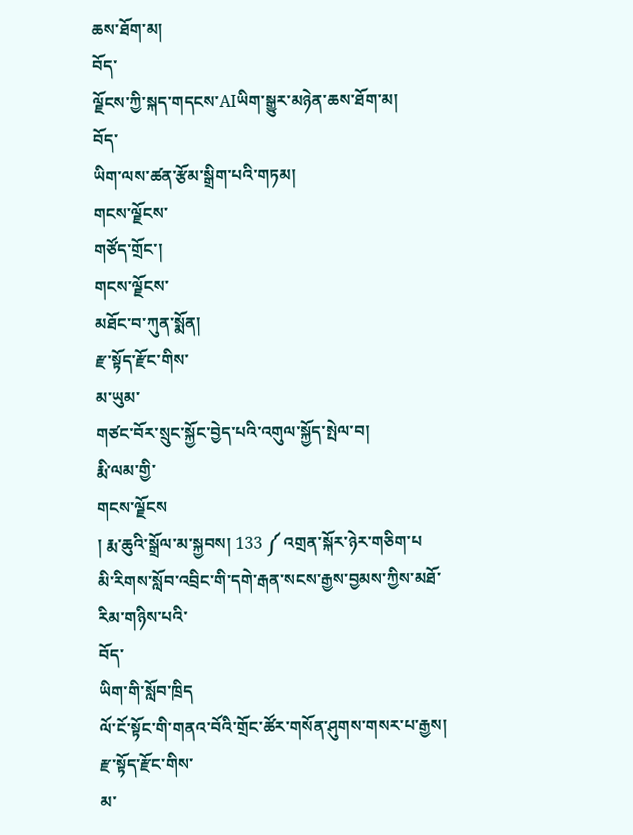ཆས་ཐོག་མ།
བོད་
ལྗོངས་ཀྱི་སྐད་གདངས་AIཡིག་སྒྱུར་མཉེན་ཆས་ཐོག་མ།
བོད་
ཡིག་ལས་ཚན་རྩོམ་སྒྲིག་པའི་གཏམ།
གངས་ལྗོངས་
གཙོད་གྲོང་།
གངས་ལྗོངས་
མཐོང་བ་ཀུན་སྨོན།
རྫ་སྟོད་རྫོང་གིས་
མ་ཡུམ་
གཙང་བོར་སྲུང་སྐྱོང་བྱེད་པའི་འགུལ་སྐྱོད་སྤེལ་བ།
རྨི་ལམ་གྱི་
གངས་ལྗོངས
། རྨ་ཆུའི་སྒྲོལ་མ་སྐྱབས། 133 ༼ འགྲན་སྐོར་ཉེར་གཅིག་པ
མི་རིགས་སློབ་འབྲིང་གི་དགེ་རྒན་སངས་རྒྱས་བྱམས་ཀྱིས་མཐོ་རིམ་གཉིས་པའི་
བོད་
ཡིག་གི་སློབ་ཁྲིད
ལོ་ངོ་སྟོང་གི་གནའ་བོའི་གྲོང་ཚོར་གསོན་ཤུགས་གསར་པ་རྒྱས།
རྫ་སྟོད་རྫོང་གིས་
མ་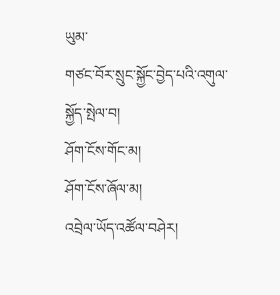ཡུམ་
གཙང་བོར་སྲུང་སྐྱོང་བྱེད་པའི་འགུལ་སྐྱོད་སྤེལ་བ།
ཤོག་ངོས་གོང་མ།
ཤོག་ངོས་ཞོལ་མ།
འབྲེལ་ཡོད་འཚོལ་བཤེར།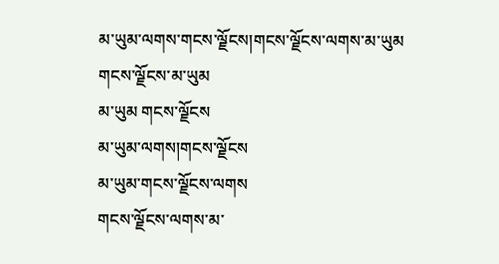མ་ཡུམ་ལགས་གངས་ལྗོངས།གངས་ལྗོངས་ལགས་མ་ཡུམ
གངས་ལྗོངས་མ་ཡུམ
མ་ཡུམ གངས་ལྗོངས
མ་ཡུམ་ལགས།གངས་ལྗོངས
མ་ཡུམ་གངས་ལྗོངས་ལགས
གངས་ལྗོངས་ལགས་མ་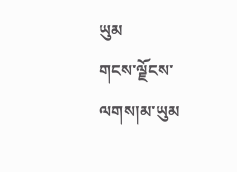ཡུམ
གངས་ལྗོངས་ལགས།མ་ཡུམ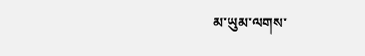མ་ཡུམ་ལགས་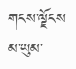གངས་ལྗོངས
མ་ཡུམ་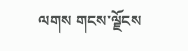ལགས གངས་ལྗོངས